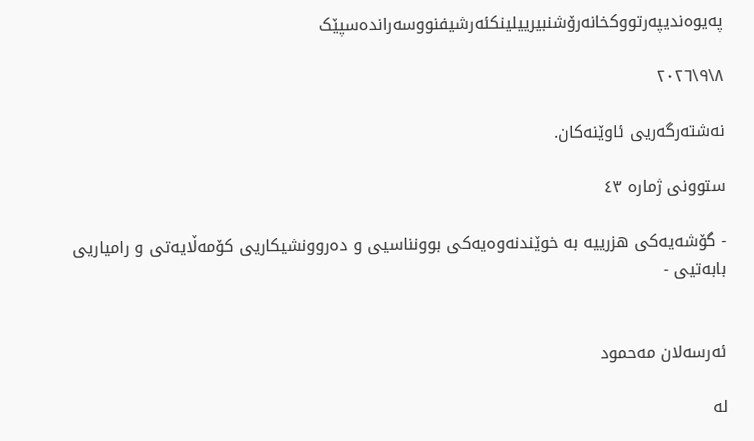په‌یوه‌ندیپه‌رتووکخانه‌رۆشنبیرییلینکئه‌رشیفنووسه‌رانده‌سپێک

٨\٩\٢٠٢٦

نەشتەرگەریی ئاوێنەکان.

ستوونی ژمارە ٤٣

- گۆشەیەکی هزرییە بە خوێندنەوەیەکی بوونناسیی و دەروونشیکاریی کۆمەڵایەتی و رامیاریی بابەتیی -


ئەرسەلان مەحمود

لە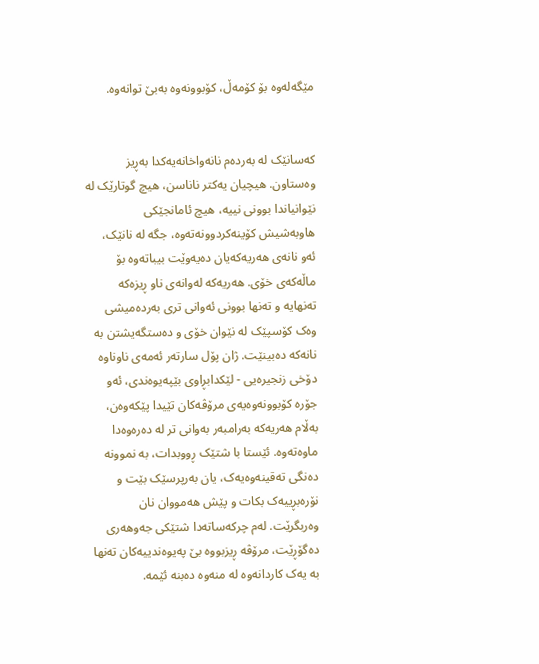مێگەلەوە بۆ کۆمەڵ، کۆبوونەوە بەبێ توانەوە.


کەسانێک لە بەردەم نانەواخانەیەکدا بەڕیز وەستاون. هیچیان یەکتر ناناسن، هیچ گوتارێک لە نێوانیاندا بوونی نییە، هیچ ئامانجێکی هاوبەشیش کۆینەکردوونەتەوە، جگە لە نانێک، ئەو نانەی هەریەکەیان دەیەوێت بیباتەوە بۆ ماڵەکەی خۆی. هەریەکە لەوانەی ناو ڕیزەکە تەنهایە و تەنها بوونی ئەوانی تری بەردەمیشی وەک کۆسپێک لە نێوان خۆی و دەستگەیشتن بە نانەکە دەبینێت. ژان پۆل سارتەر ئەمەی ناوناوە دۆخی زنجیرەیی - لێکدابڕاوی بێپەیوەندی، ئەو جۆرە کۆبوونەوەیەی مرۆڤەکان تێیدا پێکەوەن، بەڵام هەریەکە بەرامبەر بەوانی تر لە دەرەوەدا ماوەتەوە. ئێستا با شتێک ڕووبدات، بە نموونە دەنگی تەقینەوەیەک، یان بەرپرسێک بێت و نۆرەبڕییەک بکات و پێش هەمووان نان وەربگرێت. لەم چرکەساتەدا شتێکی جەوهەری دەگۆڕێت، مرۆڤە ڕیزبووە بێ پەیوەندییەکان تەنها بە یەک کاردانەوە لە منەوە دەبنە ئێمە.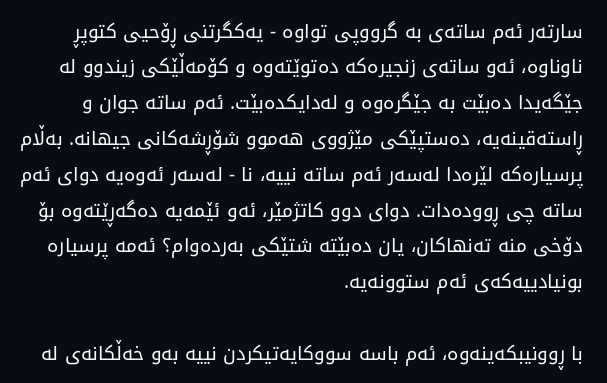سارتەر ئەم ساتەی بە گرووپی تواوە - یەکگرتنی ڕۆحیی کتوپڕ ناوناوە، ئەو ساتەی زنجیرەکە دەتوێتەوە و کۆمەڵێکی زیندوو لە جێگەیدا دەبێت بە جێگرەوە و لەدایکدەبێت. ئەم ساتە جوان و ڕاستەقینەیە، دەستپێکی مێژووی هەموو شۆڕشەکانی جیهانە. بەڵام پرسیارەکە لێرەدا لەسەر ئەم ساتە نییە، نا - لەسەر ئەوەیە دوای ئەم ساتە چی ڕوودەدات. دوای دوو کاتژمێر، ئەو ئێمەیە دەگەڕێتەوە بۆ دۆخی منە تەنهاکان، یان دەبێتە شتێکی بەردەوام؟ ئەمە پرسیارە بونیادییەکەی ئەم ستوونەیە.

با ڕوونیبکەینەوە، ئەم باسە سووکایەتیکردن نییە بەو خەڵکانەی لە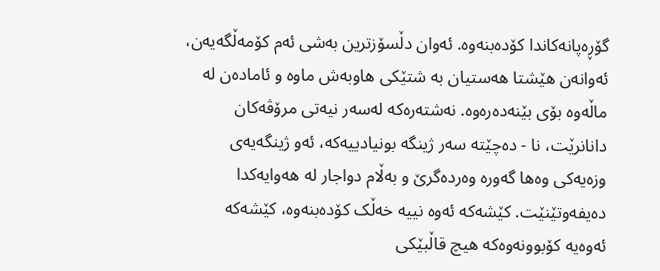گۆڕەپانەکاندا کۆدەبنەوە. ئەوان دڵسۆزترین بەشی ئەم کۆمەڵگەیەن، ئەوانەن هێشتا هەستیان بە شتێکی هاوبەش ماوە و ئامادەن لە ماڵەوە بۆی بێنەدەرەوە. نەشتەرەکە لەسەر نیەتی مرۆڤەکان دانانرێت، نا - دەچێتە سەر ژینگە بونیادییەکە، ئەو ژینگەیەی وزەیەکی وەها گەورە وەردەگرێ و بەڵام دواجار لە هەوایەکدا دەیفەوتێنێت. کێشەکە ئەوە نییە خەڵک کۆدەبنەوە، کێشەکە ئەوەیە کۆبوونەوەکە هیچ قاڵبێکی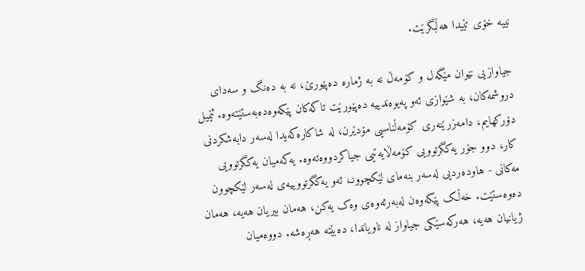نییە خۆی تێیدا هەڵبگرێت.

جیاوازیی نێوان مێگەل و کۆمەڵ نە بە ژمارە دەپێورێ، نە بە دەنگ و سەدای دروشمەکان، بە شێوازی ئەو پەیوەندییە دەپێورێت تاکەکان پێکەوەدەبەستێتەوە. ئێمیل دۆرکهایم، دامەزرێنەری کۆمەڵناسیی مۆدێرن، لە شاکارەکەیدا لەسەر دابەشکردنی کار، دوو جۆر یەکگرتوویی کۆمەڵایەتیی جیاکردووەتەوە. یەکەمیان یەکگرتوویی مەکانی - هاودەردیی لەسەر بنەمای لێکچوونـ، ئەو یەکگرتووییەی لەسەر لێکچوون دەوەستێت. خەڵک پێکەوەن لەبەرئەوەی وەک یەکن، هەمان بیریان هەیە، هەمان ژیانیان هەیە، هەرکەسێکی جیاواز لە ناویاندا، دەبێتە هەڕەشە. دووەمیان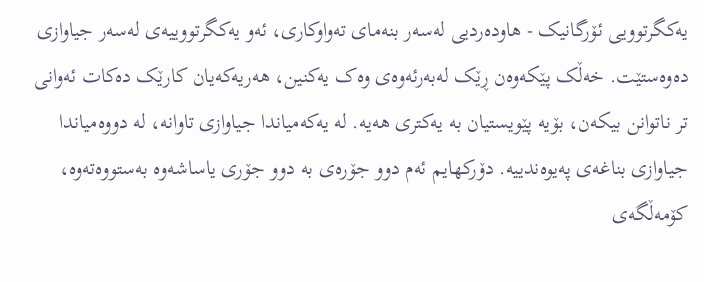یەکگرتوویی ئۆرگانیک - هاودەردیی لەسەر بنەمای تەواوکاری، ئەو یەکگرتووییەی لەسەر جیاوازی دەوەستێت. خەڵک پێکەوەن ڕێک لەبەرئەوەی وەک یەکنین، هەریەکەیان کارێک دەکات ئەوانی تر ناتوانن بیکەن، بۆیە پێویستیان بە یەکتری هەیە. لە یەکەمیاندا جیاوازی تاوانە، لە دووەمیاندا جیاوازی بناغەی پەیوەندییە. دۆرکهایم ئەم دوو جۆرەی بە دوو جۆری یاساشەوە بەستووەتەوە، کۆمەڵگەی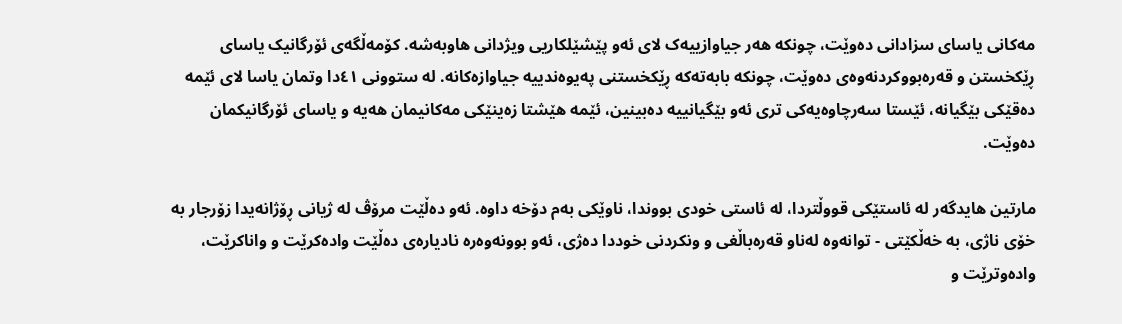مەکانی یاسای سزادانی دەوێت، چونکە هەر جیاوازییەک لای ئەو پێشێلکاریی ویژدانی هاوبەشە. کۆمەڵگەی ئۆرگانیک یاسای ڕێکخستن و قەرەبووکردنەوەی دەوێت، چونکە بابەتەکە ڕێکخستنی پەیوەندییە جیاوازەکانە. لە ستوونی ٤١دا وتمان یاسا لای ئێمە دەقێکی بێگیانە، ئێستا سەرچاوەیەکی تری ئەو بێگیانییە دەبینین، ئێمە هێشتا زەینێکی مەکانیمان هەیە و یاسای ئۆرگانیکمان دەوێت.

مارتین هایدگەر لە ئاستێکی قووڵتردا، لە ئاستی خودی بووندا، ناوێکی بەم دۆخە داوە. ئەو دەڵێت مرۆڤ لە ژیانی ڕۆژانەیدا زۆرجار بە خۆی ناژی، بە خەڵکێتی - توانەوە لەناو قەرەباڵغی و ونکردنی خوددا دەژی، ئەو بوونەوەرە نادیارەی دەڵێت وادەکرێت و واناکرێت، وادەوترێت و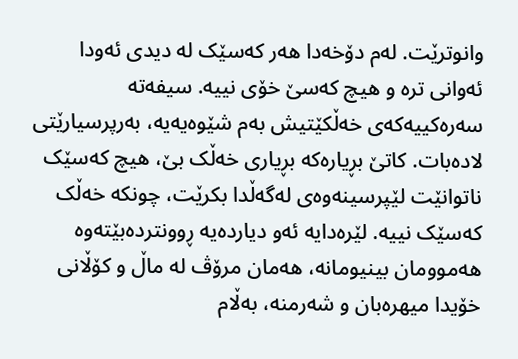وانوترێت. لەم دۆخەدا هەر کەسێک لە دیدی ئەودا ئەوانی ترە و هیچ کەسێ خۆی نییە. سیفەتە سەرەکییەکەی خەڵکێتیش بەم شێوەیەیە، بەرپرسیارێتی لادەبات. کاتێ بڕیارەکە بڕیاری خەڵک بێ، هیچ کەسێک ناتوانێت لێپرسینەوەی لەگەڵدا بکرێت، چونکە خەڵک کەسێک نییە. لێرەدایە ئەو دیاردەیە ڕوونتردەبێتەوە هەموومان بینیومانە، هەمان مرۆڤ لە ماڵ و کۆڵانی خۆیدا میهرەبان و شەرمنە، بەڵام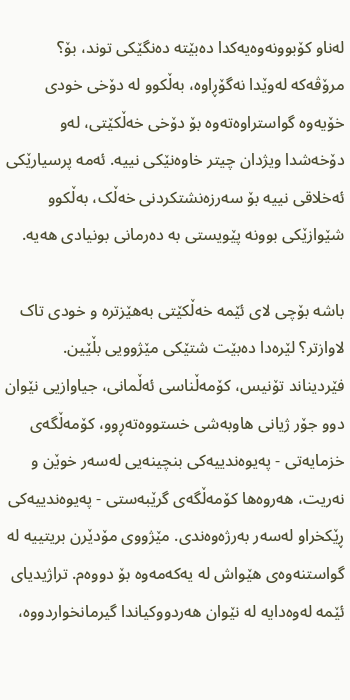لەناو کۆبوونەوەیەکدا دەبێتە دەنگێکی توند، بۆ؟ مرۆڤەکە لەوێدا نەگۆڕاوە، بەڵکوو لە دۆخی خودی خۆیەوە گواستراوەتەوە بۆ دۆخی خەڵکێتی، لەو دۆخەشدا ویژدان چیتر خاوەنێکی نییە. ئەمە پرسیارێکی ئەخلاقی نییە بۆ سەرزەنشتکردنی خەڵک، بەڵکوو شێوازێکی بوونە پێویستی بە دەرمانی بونیادی هەیە.

باشە بۆچی لای ئێمە خەڵکێتی بەهێزترە و خودی تاک لاوازتر؟ لێرەدا دەبێت شتێکی مێژوویی بڵێین. فێردیناند تۆنیس، کۆمەڵناسی ئەڵمانی، جیاوازیی نێوان دوو جۆر ژیانی هاوبەشی خستووەتەڕوو، کۆمەڵگەی خزمایەتی - پەیوەندییەکی بنچینەیی لەسەر خوێن و نەریت، هەروەها کۆمەڵگەی گرێبەستی - پەیوەندییەکی ڕێکخراو لەسەر بەرژەوەندی. مێژووی مۆدێرن بریتییە لە گواستنەوەی هێواش لە یەکەمەوە بۆ دووەم. تراژیدیای ئێمە لەوەدایە لە نێوان هەردووکیاندا گیرمانخواردووە،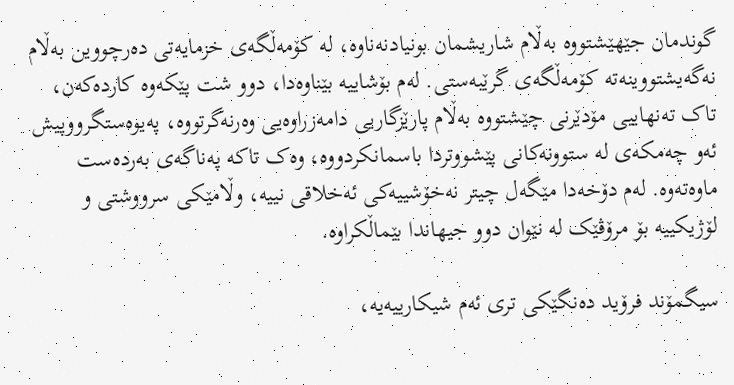گوندمان جێهێشتووە بەڵام شاریشمان بونیادنەناوە، لە کۆمەڵگەی خزمایەتی دەرچووین بەڵام نەگەیشتووینەتە کۆمەڵگەی گرێبەستی. لەم بۆشاییە بێناوەدا، دوو شت پێکەوە کاردەکەن، تاک تەنهاییی مۆدێرنی چێشتووە بەڵام پارێزگاریی دامەزراوەیی وەرنەگرتووە، پەیوەستگرووپیش ئەو چەمکەی لە ستوونەکانی پێشووتردا باسمانکردووە، وەک تاکە پەناگەی بەردەست ماوەتەوە. لەم دۆخەدا مێگەل چیتر نەخۆشییەکی ئەخلاقی نییە، وڵامێکی سرووشتی و لۆژیکییە بۆ مرۆڤێک لە نێوان دوو جیهاندا بێماڵکراوە.

سیگمۆند فرۆید دەنگێکی تری ئەم شیکارییەیە،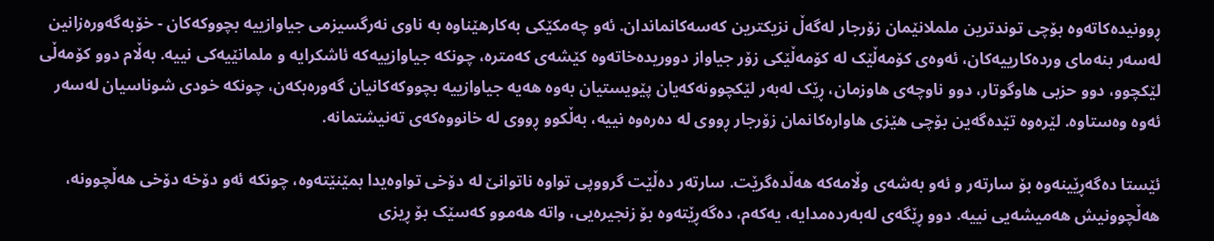ڕوونیدەکاتەوە بۆچی توندترین ململانێمان زۆرجار لەگەڵ نزیکترین کەسەکانماندان. ئەو چەمکێکی بەکارهێناوە بە ناوی نەرگسیزمی جیاوازییە بچووکەکان - خۆبەگەورەزانین لەسەر بنەمای وردەکارییەکان، ئەوەی کۆمەڵێک لە کۆمەڵێکی زۆر جیاواز دووریدەخاتەوە کێشەی کەمترە، چونکە جیاوازییەکە ئاشکرایە و ملمانێیەکی نییە. بەڵام دوو کۆمەڵی لێکچوو، دوو حزبی هاوگوتار، دوو ناوچەی هاوزمان، ڕێک لەبەر لێکچوونەکەیان پێویستیان بەوە هەیە جیاوازییە بچووکەکانیان گەورەبکەن، چونکە خودی شوناسیان لەسەر ئەوە وەستاوە. لێرەوە تێدەگەین بۆچی هێزی هاوارەکانمان زۆرجار ڕووی لە دەرەوە نییە، بەڵکوو ڕووی لە خانووەکەی تەنیشتمانە.

ئێستا دەگەڕێینەوە بۆ سارتەر و ئەو بەشەی وڵامەکە هەڵدەگرێت. سارتەر دەڵێت گرووپی تواوە ناتوانێ لە دۆخی تواوەیدا بمێنێتەوە، چونکە ئەو دۆخە دۆخی هەڵچوونە، هەڵچوونیش هەمیشەیی نییە. دوو ڕێگەی لەبەردەمدایە، یەکەم، دەگەڕێتەوە بۆ زنجیرەیی، واتە هەموو کەسێک بۆ ڕیزی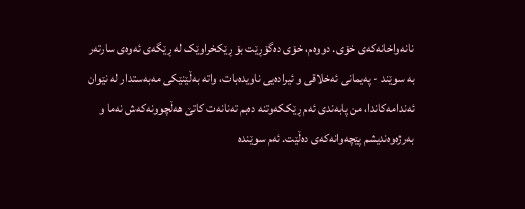نانەواخانەکەی خۆی. دووەم، خۆی دەگۆڕێت بۆ ڕێکخراوێک لە ڕێگەی ئەوەی سارتەر بە سوێند - پەیمانی ئەخلاقی و ئیرادەیی ناویدەبات، واتە بەڵێنێکی مەبەستدار لە نێوان ئەندامەکاندا، من پابەندی ئەم ڕێککەوتنە دەبم تەنانەت کاتێ هەڵچوونەکەش نەما و بەرژەوەندیشم پێچەوانەکەی دەڵێت. ئەم سوێندە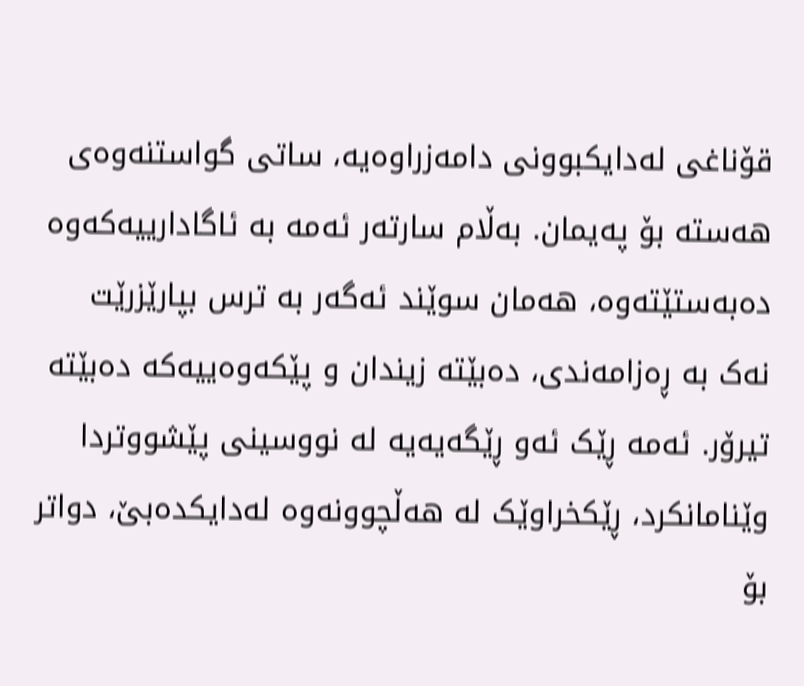قۆناغی لەدایکبوونی دامەزراوەیە، ساتی گواستنەوەی هەستە بۆ پەیمان. بەڵام سارتەر ئەمە بە ئاگادارییەکەوە دەبەستێتەوە، هەمان سوێند ئەگەر بە ترس بپارێزرێت نەک بە ڕەزامەندی، دەبێتە زیندان و پێکەوەییەکە دەبێتە تیرۆر. ئەمە ڕێک ئەو ڕێگەیەیە لە نووسینی پێشووتردا وێنامانکرد، ڕێکخراوێک لە هەڵچوونەوە لەدایکدەبێ، دواتر بۆ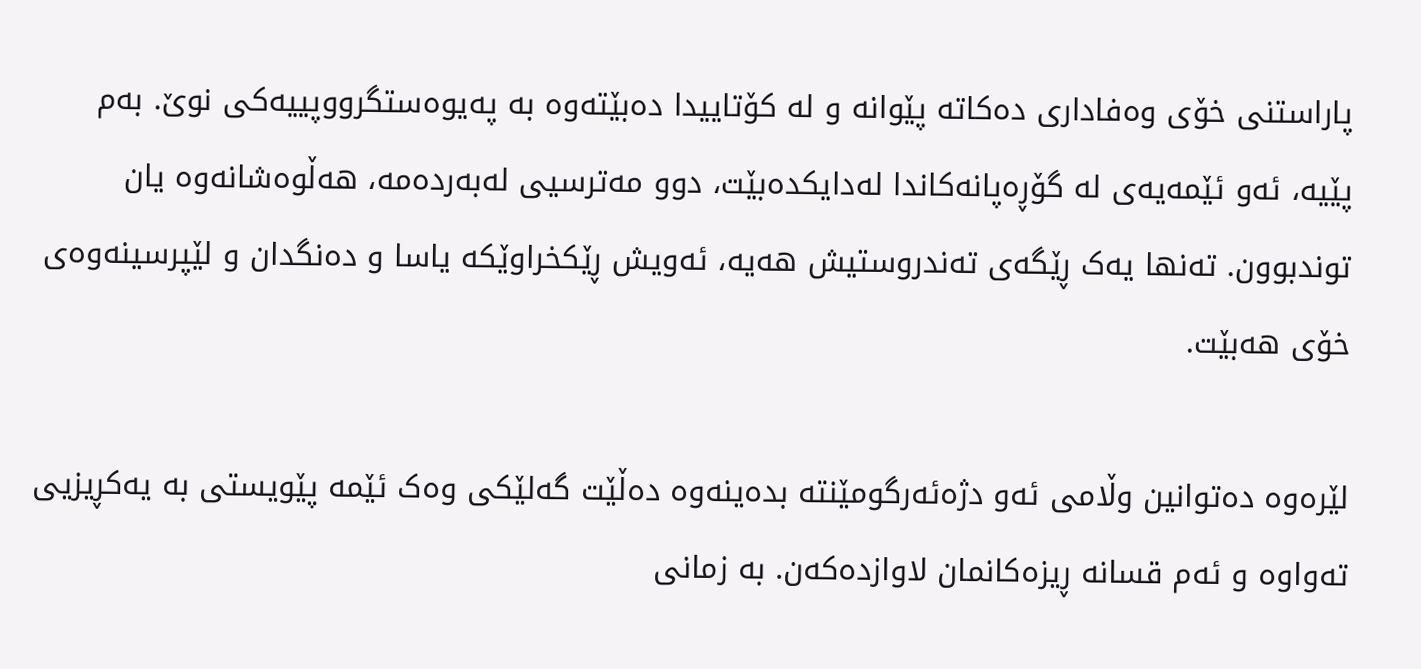پاراستنی خۆی وەفاداری دەکاتە پێوانە و لە کۆتاییدا دەبێتەوە بە پەیوەستگرووپییەکی نوێ. بەم پێیە، ئەو ئێمەیەی لە گۆڕەپانەکاندا لەدایکدەبێت، دوو مەترسیی لەبەردەمە، هەڵوەشانەوە یان توندبوون. تەنها یەک ڕێگەی تەندروستیش هەیە، ئەویش ڕێکخراوێکە یاسا و دەنگدان و لێپرسینەوەی خۆی هەبێت.

لێرەوە دەتوانین وڵامی ئەو دژەئەرگومێنتە بدەینەوە دەڵێت گەلێکی وەک ئێمە پێویستی بە یەکڕیزیی تەواوە و ئەم قسانە ڕیزەکانمان لاوازدەکەن. بە زمانی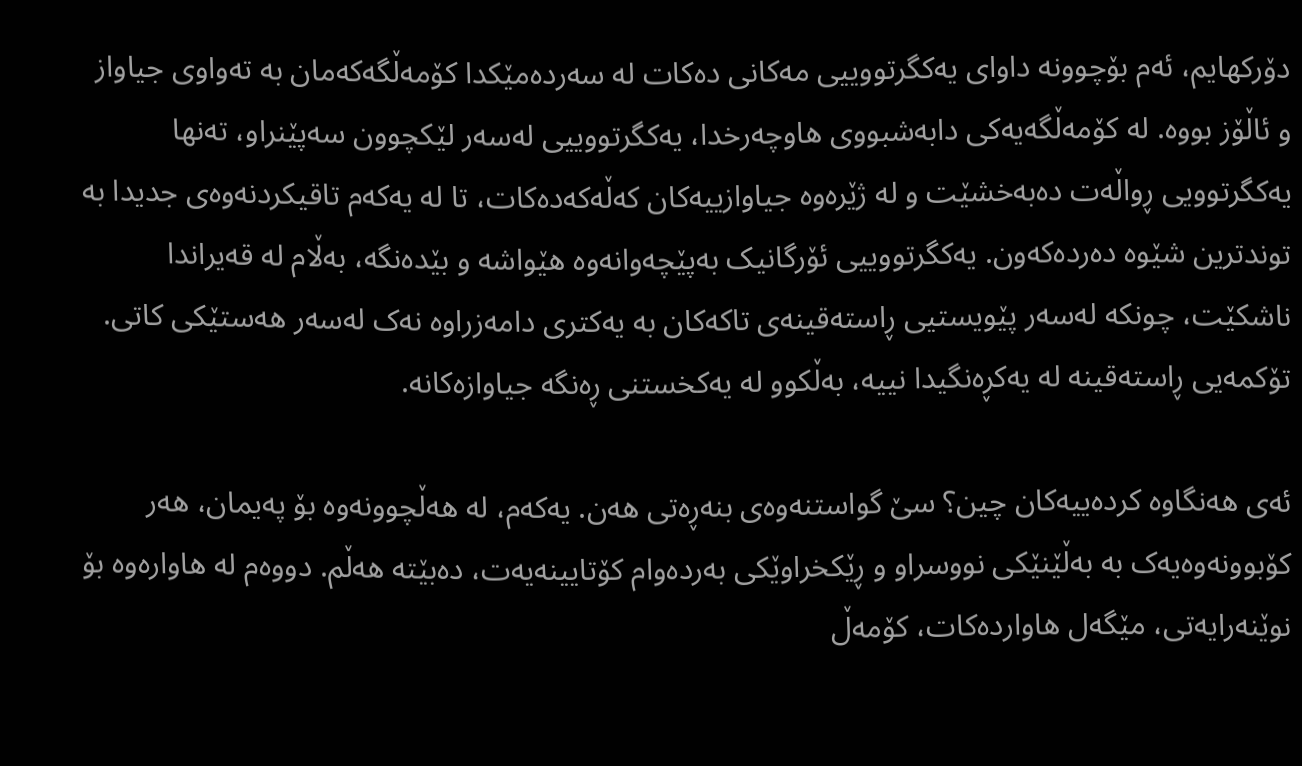دۆرکهایم، ئەم بۆچوونە داوای یەکگرتووییی مەکانی دەکات لە سەردەمێکدا کۆمەڵگەکەمان بە تەواوی جیاواز و ئاڵۆز بووە. لە کۆمەڵگەیەکی دابەشبووی هاوچەرخدا، یەکگرتووییی لەسەر لێکچوون سەپێنراو، تەنها یەکگرتوویی ڕواڵەت دەبەخشێت و لە ژێرەوە جیاوازییەکان کەڵەکەدەکات، تا لە یەکەم تاقیکردنەوەی جدیدا بە توندترین شێوە دەردەکەون. یەکگرتووییی ئۆرگانیک بەپێچەوانەوە هێواشە و بێدەنگە، بەڵام لە قەیراندا ناشکێت، چونکە لەسەر پێویستیی ڕاستەقینەی تاکەکان بە یەکتری دامەزراوە نەک لەسەر هەستێکی کاتی. تۆکمەیی ڕاستەقینە لە یەکڕەنگیدا نییە، بەڵکوو لە یەکخستنی ڕەنگە جیاوازەکانە.

ئەی هەنگاوە کردەییەکان چین؟ سێ گواستنەوەی بنەڕەتی هەن. یەکەم، لە هەڵچوونەوە بۆ پەیمان، هەر کۆبوونەوەیەک بە بەڵێنێکی نووسراو و ڕێکخراوێکی بەردەوام کۆتایینەیەت، دەبێتە هەڵم. دووەم لە هاوارەوە بۆ نوێنەرایەتی، مێگەل هاواردەکات، کۆمەڵ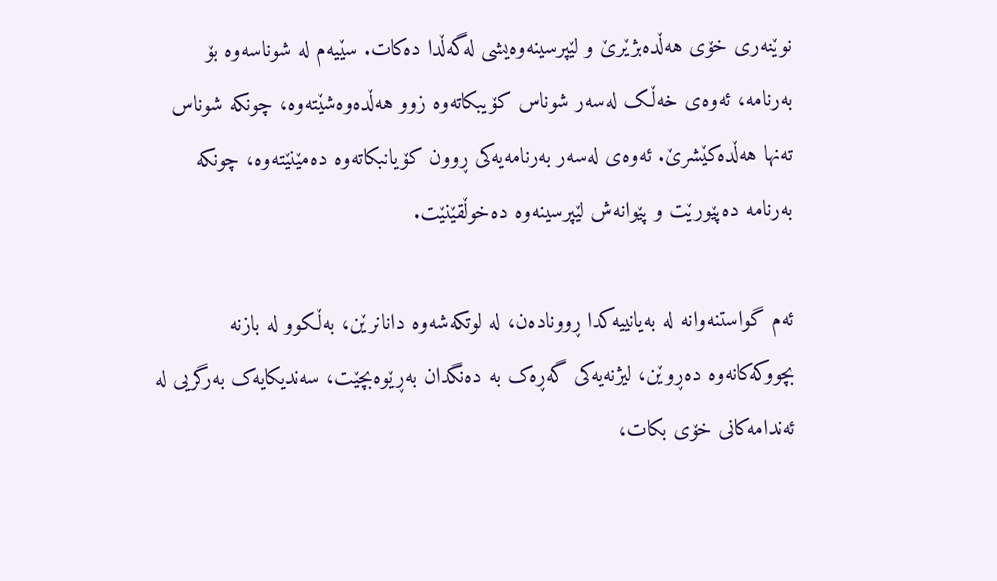نوێنەری خۆی هەڵدەبژێرێ و لێپرسینەوەیشی لەگەڵدا دەکات. سێیەم لە شوناسەوە بۆ بەرنامە، ئەوەی خەڵک لەسەر شوناس کۆیبکاتەوە زوو هەڵدەوەشێتەوە، چونکە شوناس تەنها هەڵدەکێشرێ. ئەوەی لەسەر بەرنامەیەکی ڕوون کۆیانبکاتەوە دەمێنێتەوە، چونکە بەرنامە دەپێورێت و پێوانەش لێپرسینەوە دەخوڵقێنێت.

ئەم گواستنەوانە لە بەیانییەکدا ڕوونادەن، لە لوتکەشەوە دانانرێن، بەڵکوو لە بازنە بچووکەکانەوە دەڕوێن، لیژنەیەکی گەڕەک بە دەنگدان بەڕێوەبچێت، سەندیکایەک بەرگریی لە ئەندامەکانی خۆی بکات،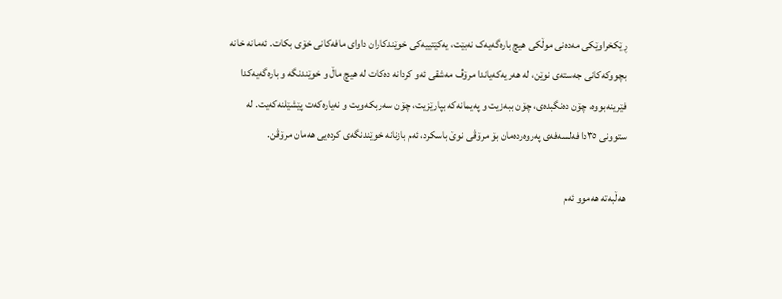ڕێکخراوێکی مەدەنی موڵکی هیچ بارەگەیەک نەبێت، یەکێتییەکی خوێندکاران داوای مافەکانی خۆی بکات. ئەمانە خانە بچووکەکانی جەستەی نوێن، لە هەریەکەیاندا مرۆڤ مەشقی ئەو کردانە دەکات لە هیچ ماڵ و خوێندنگە و بارەگەیەکدا فێرینەبووە، چۆن دەنگبدەی، چۆن ببەزیت و پەیمانەکە بپارێزیت، چۆن سەربکەویت و نەیارەکەت پێشێلنەکەیت. لە ستوونی ٣٥دا فەلسەفەی پەروەردەمان بۆ مرۆڤی نوێ باسکرد، ئەم بازنانە خوێندنگەی کردەیی هەمان مرۆڤن.

هەڵبەتە هەموو ئەم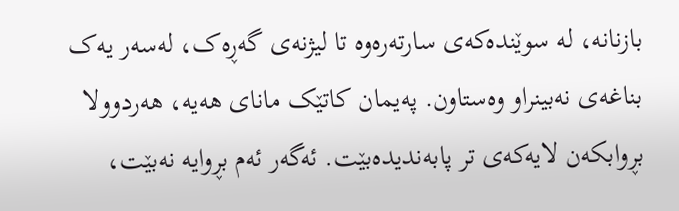بازنانە، لە سوێندەکەی سارتەرەوە تا لیژنەی گەڕەک، لەسەر یەک بناغەی نەبینراو وەستاون. پەیمان کاتێک مانای هەیە، هەردوولا بڕوابکەن لایەکەی تر پابەندیدەبێت. ئەگەر ئەم بڕوایە نەبێت،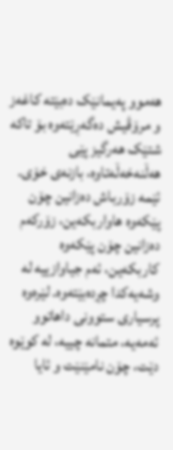هەموو پەیمانێک دەبێتە کاغەز و مرۆڤیش دەگەڕێتەوە بۆ تاکە شتێک هەرگیز پێی هەڵنەخەڵەتاوە، بازنەی خۆی. ئێمە زۆرباش دەزانین چۆن پێکەوە هاواربکەین، زۆرکەم دەزانین چۆن پێکەوە کاربکەین، ئەم جیاوازییە لە وشەیەکدا چڕدەبێتەوە. لێرەوە پرسیاری ستوونی داهاتوو ئەمەیە، متمانە چییە، لە کوێوە دێت، چۆن نامێنێت و ئایا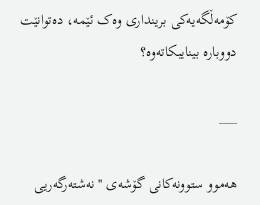کۆمەڵگەیەکی برینداری وەک ئێمە، دەتوانێت دووبارە بینایبکاتەوە؟

___

هەموو ستوونەکانی گۆشەی ''نەشتەرگەریی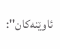ئاوێنەکان'':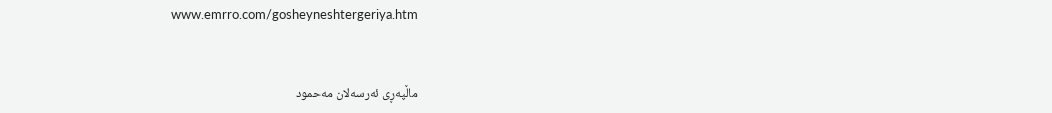www.emrro.com/gosheyneshtergeriya.htm


ماڵپه‌ڕی ئه‌رسه‌لان مه‌حمود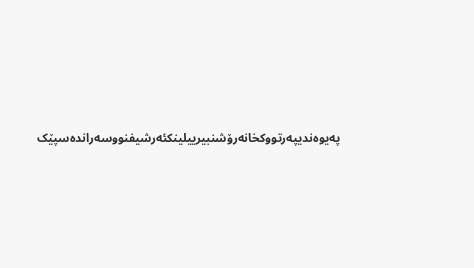په‌یوه‌ندیپه‌رتووکخانه‌رۆشنبیرییلینکئه‌رشیفنووسه‌رانده‌سپێک